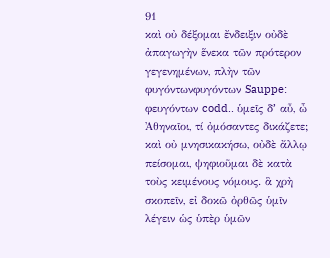91
καὶ οὐ δέξομαι ἔνδειξιν οὐδὲ ἀπαγωγὴν ἕνεκα τῶν πρότερον γεγενημένων, πλὴν τῶν φυγόντωνφυγόντων Sauppe: φευγόντων codd.. ὑμεῖς δʼ αὖ, ὦ Ἀθηναῖοι, τί ὀμόσαντες δικάζετε; καὶ οὐ μνησικακήσω, οὐδὲ ἄλλῳ πείσομαι, ψηφιοῦμαι δὲ κατὰ τοὺς κειμένους νόμους. ἃ χρὴ σκοπεῖν, εἰ δοκῶ ὀρθῶς ὑμῖν λέγειν ὡς ὑπὲρ ὑμῶν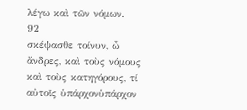λέγω καὶ τῶν νόμων.
92
σκέψασθε τοίνυν, ὦ ἄνδρες, καὶ τοὺς νόμους καὶ τοὺς κατηγόρους, τί αὐτοῖς ὑπάρχονὑπάρχον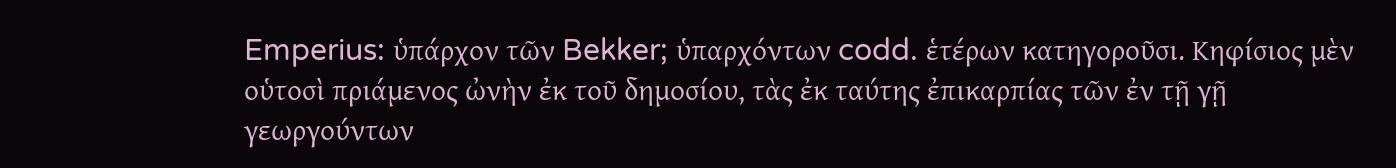Emperius: ὑπάρχον τῶν Bekker; ὑπαρχόντων codd. ἑτέρων κατηγοροῦσι. Κηφίσιος μὲν οὑτοσὶ πριάμενος ὠνὴν ἐκ τοῦ δημοσίου, τὰς ἐκ ταύτης ἐπικαρπίας τῶν ἐν τῇ γῇ γεωργούντων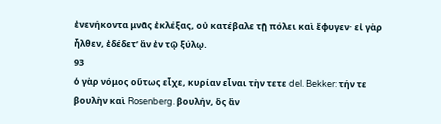ἐνενήκοντα μνᾶς ἐκλέξας, οὐ κατέβαλε τῇ πόλει καὶ ἔφυγεν· εἰ γὰρ ἦλθεν, ἐδέδετʼ ἂν ἐν τῷ ξύλῳ.
93
ὁ γὰρ νόμος οὕτως εἶχε, κυρίαν εἶναι τὴν τετε del. Bekker: τήν τε βουλὴν καὶ Rosenberg. βουλήν, ὃς ἂν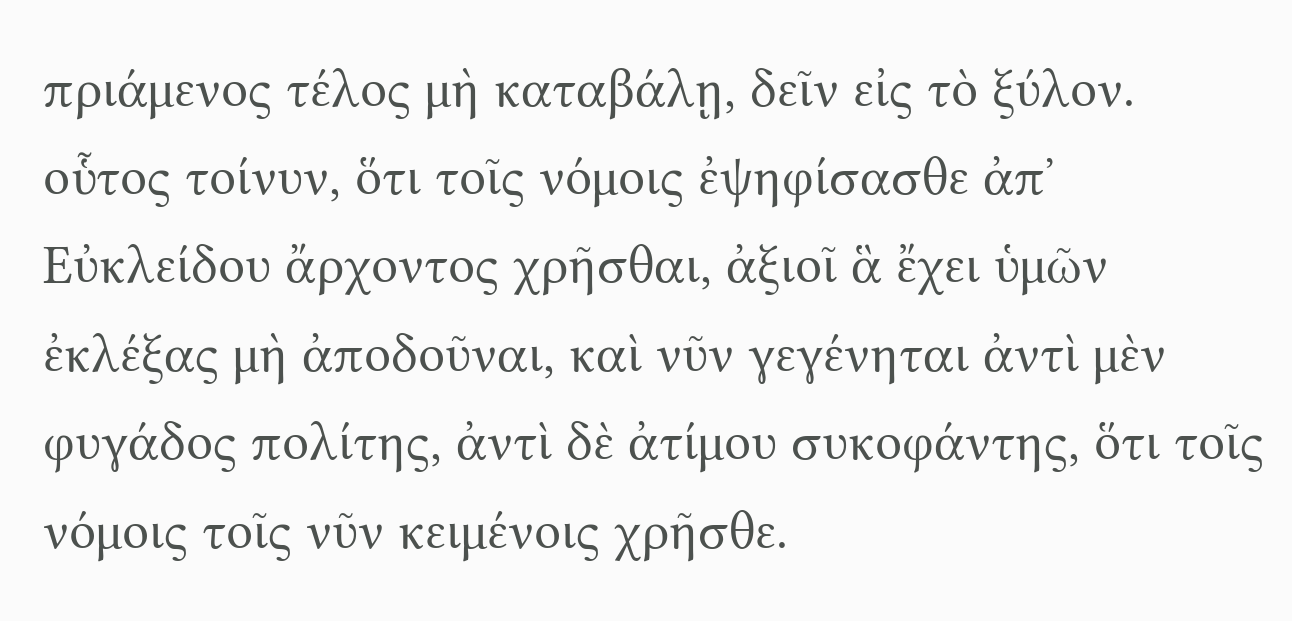πριάμενος τέλος μὴ καταβάλῃ, δεῖν εἰς τὸ ξύλον. οὗτος τοίνυν, ὅτι τοῖς νόμοις ἐψηφίσασθε ἀπʼ Εὐκλείδου ἄρχοντος χρῆσθαι, ἀξιοῖ ἃ ἔχει ὑμῶν ἐκλέξας μὴ ἀποδοῦναι, καὶ νῦν γεγένηται ἀντὶ μὲν φυγάδος πολίτης, ἀντὶ δὲ ἀτίμου συκοφάντης, ὅτι τοῖς νόμοις τοῖς νῦν κειμένοις χρῆσθε.